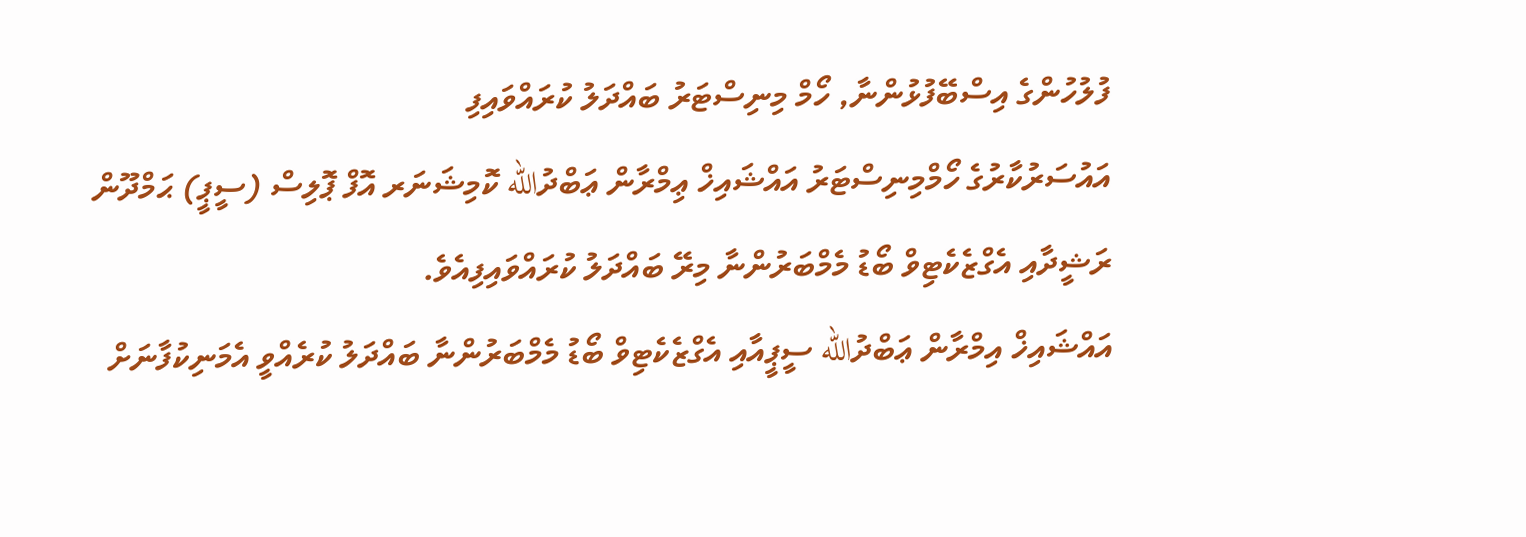ފުލުހުންގެ އިސްބޭފުޅުންނާ, ހޯމް މިނިސްޓަރު ބައްދަލު ކުރައްވައިފި
އައުސަރުކާރުގެ ހޯމްމިނިސްޓަރު އައްޝައިޚް ޢިމްރާން ޢަބްދުالله ކޮމިޝަނަރ އޮފް ޕޮލިސް (ސީޕީ) ޙަމްދޫން ރަޝީދާއި އެގްޒެކެޓިވް ބޯޑު މެމްބަރުންނާ މިރޭ ބައްދަލު ކުރައްވައިފިއެވެ.
އައްޝައިޚް އިމްރާން ޢަބްދުالله ސީޕީއާއި އެގްޒެކެޓިވް ބޯޑު މެމްބަރުންނާ ބައްދަލު ކުރެއްވީ އެމަނިކުފާނަށް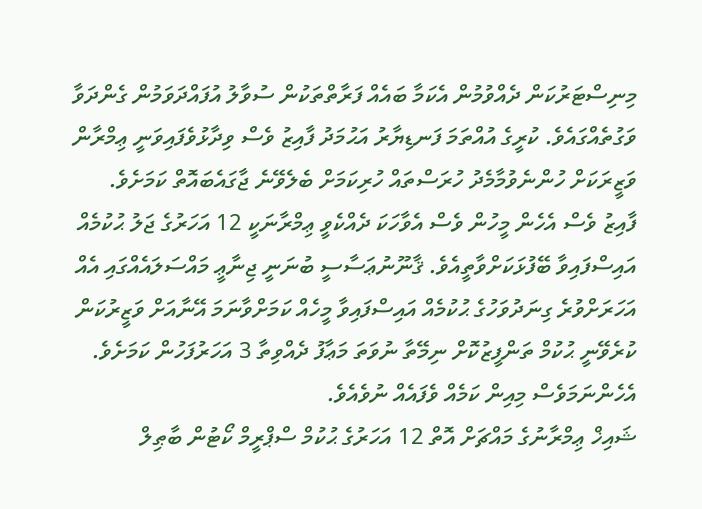މިނިސްޓަރުކަން ދެއްވުމުން އެކަމާ ބައެއް ފަރާތްތަކުން ސުވާލު އުފައްދަވަމުން ގެންދަވާ ވަގުތެއްގައެވެ. ކުރީގެ އުއްތަމަ ފަނޑިޔާރު އަޙުމަދު ފާއިޒު ވެސް ވިދާޅުވެފައިވަނީ ޢިމްރާން ވަޒީރަކަށް ހުންނެވުމާމެދު ހުރަސްތައް ހުރިކަމަށް ބެލެވޭނެ ޖާގައެބައޮތް ކަމަށެވެ.
ފާއިޒު ވެސް އެހެން މީހުން ވެސް އެވާހަކަ ދެއްކެވީ ޢިމްރާނަކީ 12 އަހަރުގެ ޖަލު ޙުކުމެއް އައިސްފައިވާ ބޭފުޅަކަށްވާތީއެވެ. ޤާނޫނުޢަސާސީ ބުނަނީ ޖިނާޢީ މައްސަލައެއްގައި އެއް އަހަރަށްވުރެ ގިނަދުވަހުގެ ޙުކުމެއް އައިސްފައިވާ މީހެއް ކަމަށްވާނަމަ އޭނާއަށް ވަޒީރުކަން ކުރެވޭނީ ޙުކުމް ތަންފީޒުކޮށް ނިމޭތާ ނުވަތަ މަޢާފު ދެއްވިތާ 3 އަހަރުފަހުން ކަމަށެވެ. އެހެންނަމަވެސް މިއިން ކަމެއް ވެފައެއް ނުވެއެވެ.
ޝައިޚް ޢިމްރާނުގެ މައްޗަށް އޮތް 12 އަހަރުގެ ޙުކުމް ސްޕްރީމް ކޯޓުން ބާޠިލް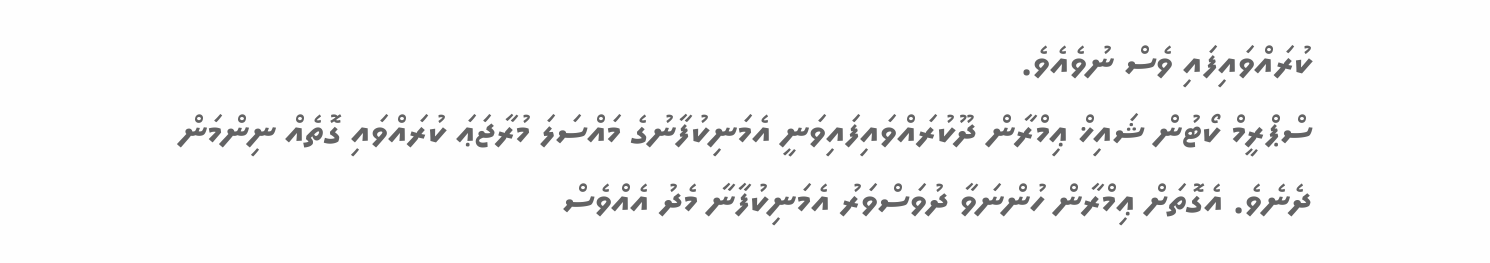ކުރައްވައިފައި ވެސް ނުވެއެވެ.
ސްޕްރީމް ކޯޓުން ޝައިޚް ޢިމްރާން ދޫކުރައްވައިފައިވަނީ އެމަނިކުފާނުގެ މައްސަލަ މުރާޖަޢަ ކުރައްވައި ގޮތެއް ނިންމަން ދެނެވެ. އެގޮތަށް ޢިމްރާން ހުންނަވާ ދުވަސްވަރު އެމަނިކުފާނާ މެދު އެއްވެސް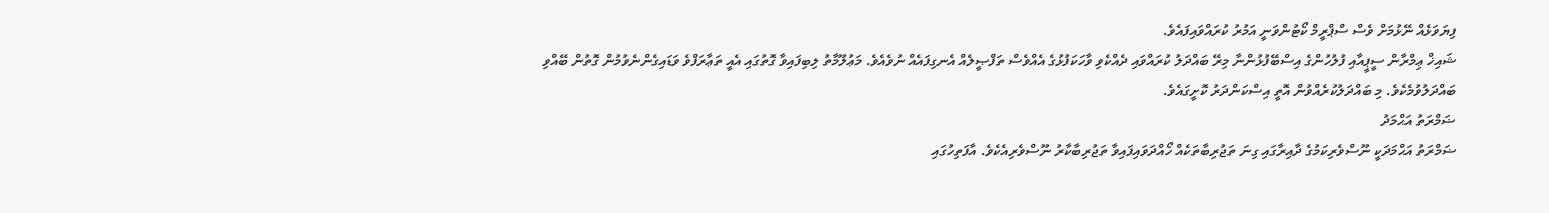ފިޔަވަޅެއް ނޭޅުމަށް ވެސް ސްޕްރީމް ކޯޓުންވަނީ އަމުރު ކުރައްވައިފައެވެ.
ޝައިޚް ޢިމްރާން ސީޕީއާއި ފުލުހުންގެ އިސްބޭފުޅުންނާ މިރޭ ބައްދަލު ކުރައްވައި ދެއްކެވި ވާހަކަފުޅުގެ އެއްވެސް ތަފްޞީލެއް އެނގިފައެއް ނުވެއެވެ. މަޢުލޫމާތު ލިބިފައިވާ ގޮތުގައި އެއީ ތަޢާރަފްވެ ވަޑައިގެންނެވުމުން ގޮތުން ބޭއްވި ބައްދަލުވުމެކެވެ. މި ބައްދަލުކުރެއްވުން އޮތީ އިސްކަންދަރު ކޮށީގައެވެ.
ޟަމްރަތު އަޙްމަދު
ޟަމްރަތު އަޙްމަދަކީ ނޫސްވެރިކަމުގެ ދާއިރާގައި ގިނަ ތަޖުރިބާތަކެއް ހޯއްދަވައިފައިވާ ތަޖުރިބާކާރު ނޫސްވެރިއެކެވެ. އާފަތިހުގައި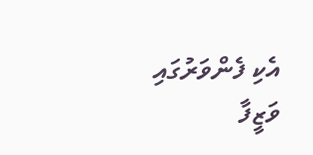އެކި ފެންވަރުގައި ވަޒީފާ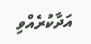އަދާކުރެއްވި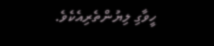ހީވާގި ލިޔުންތެރިއެކެވެ.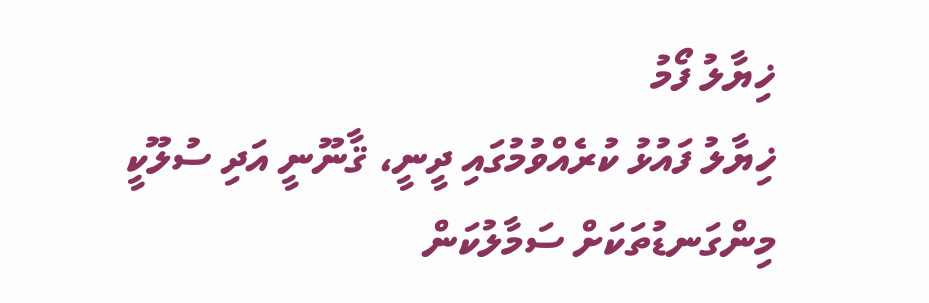ޚިޔާލު ފޯމު
ޚިޔާލު ފައުޅު ކުރެއްވުމުގައި ދީނީ، ޤާނޫނީ އަދި ސުލޫކީ މިންގަނޑުތަކަށް ސަމާލުކަން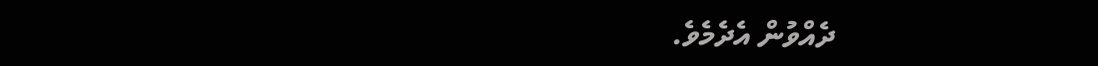ދެއްވުން އެދެމެވެ.